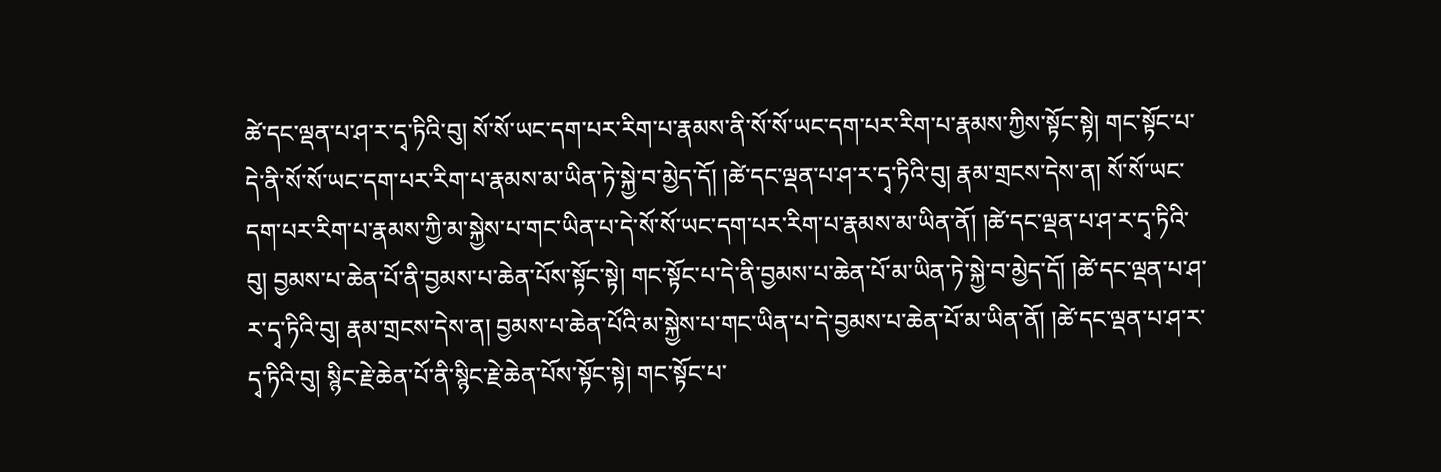ཚེ་དང་ལྡན་པ་ཤ་ར་དྭ་ཏིའི་བུ། སོ་སོ་ཡང་དག་པར་རིག་པ་རྣམས་ནི་སོ་སོ་ཡང་དག་པར་རིག་པ་རྣམས་ཀྱིས་སྟོང་སྟེ། གང་སྟོང་པ་དེ་ནི་སོ་སོ་ཡང་དག་པར་རིག་པ་རྣམས་མ་ཡིན་ཏེ་སྐྱེ་བ་མྱེད་དོ། །ཚེ་དང་ལྡན་པ་ཤ་ར་དྭ་ཏིའི་བུ། རྣམ་གྲངས་དེས་ན། སོ་སོ་ཡང་དག་པར་རིག་པ་རྣམས་ཀྱི་མ་སྐྱེས་པ་གང་ཡིན་པ་དེ་སོ་སོ་ཡང་དག་པར་རིག་པ་རྣམས་མ་ཡིན་ནོ། །ཚེ་དང་ལྡན་པ་ཤ་ར་དྭ་ཏིའི་བུ། བྱམས་པ་ཆེན་པོ་ནི་བྱམས་པ་ཆེན་པོས་སྟོང་སྟེ། གང་སྟོང་པ་དེ་ནི་བྱམས་པ་ཆེན་པོ་མ་ཡིན་ཏེ་སྐྱེ་བ་མྱེད་དོ། །ཚེ་དང་ལྡན་པ་ཤ་ར་དྭ་ཏིའི་བུ། རྣམ་གྲངས་དེས་ན། བྱམས་པ་ཆེན་པོའི་མ་སྐྱེས་པ་གང་ཡིན་པ་དེ་བྱམས་པ་ཆེན་པོ་མ་ཡིན་ནོ། །ཚེ་དང་ལྡན་པ་ཤ་ར་དྭ་ཏིའི་བུ། སྙིང་རྗེ་ཆེན་པོ་ནི་སྙིང་རྗེ་ཆེན་པོས་སྟོང་སྟེ། གང་སྟོང་པ་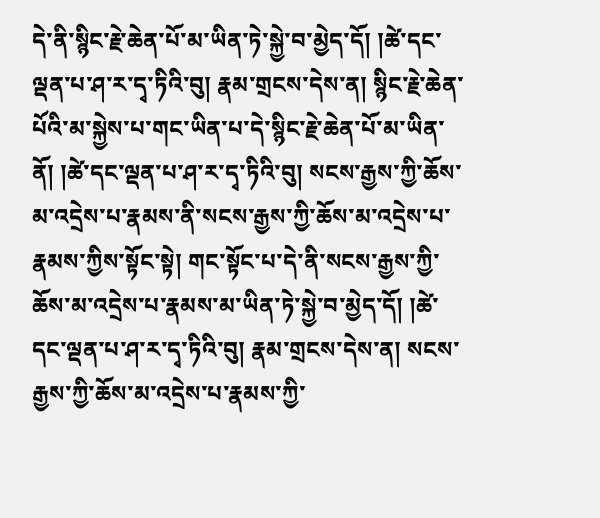དེ་ནི་སྙིང་རྗེ་ཆེན་པོ་མ་ཡིན་ཏེ་སྐྱེ་བ་མྱེད་དོ། །ཚེ་དང་ལྡན་པ་ཤ་ར་དྭ་ཏིའི་བུ། རྣམ་གྲངས་དེས་ན། སྙིང་རྗེ་ཆེན་པོའི་མ་སྐྱེས་པ་གང་ཡིན་པ་དེ་སྙིང་རྗེ་ཆེན་པོ་མ་ཡིན་ནོ། །ཚེ་དང་ལྡན་པ་ཤ་ར་དྭ་ཏིའི་བུ། སངས་རྒྱས་ཀྱི་ཆོས་མ་འདྲེས་པ་རྣམས་ནི་སངས་རྒྱས་ཀྱི་ཆོས་མ་འདྲེས་པ་རྣམས་ཀྱིས་སྟོང་སྟེ། གང་སྟོང་པ་དེ་ནི་སངས་རྒྱས་ཀྱི་ཆོས་མ་འདྲེས་པ་རྣམས་མ་ཡིན་ཏེ་སྐྱེ་བ་མྱེད་དོ། །ཚེ་དང་ལྡན་པ་ཤ་ར་དྭ་ཏིའི་བུ། རྣམ་གྲངས་དེས་ན། སངས་རྒྱས་ཀྱི་ཆོས་མ་འདྲེས་པ་རྣམས་ཀྱི་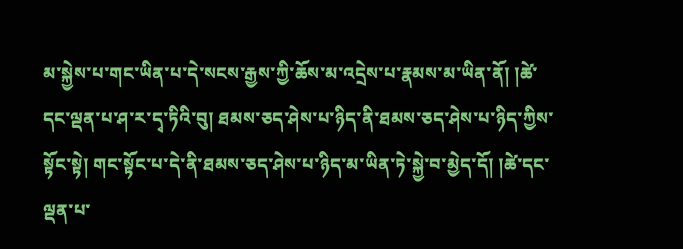མ་སྐྱེས་པ་གང་ཡིན་པ་དེ་སངས་རྒྱས་ཀྱི་ཆོས་མ་འདྲེས་པ་རྣམས་མ་ཡིན་ནོ། །ཚེ་དང་ལྡན་པ་ཤ་ར་དྭ་ཏིའི་བུ། ཐམས་ཅད་ཤེས་པ་ཉིད་ནི་ཐམས་ཅད་ཤེས་པ་ཉིད་ཀྱིས་སྟོང་སྟེ། གང་སྟོང་པ་དེ་ནི་ཐམས་ཅད་ཤེས་པ་ཉིད་མ་ཡིན་ཏེ་སྐྱེ་བ་མྱེད་དོ། །ཚེ་དང་ལྡན་པ་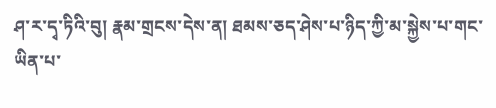ཤ་ར་དྭ་ཏིའི་བུ། རྣམ་གྲངས་དེས་ན། ཐམས་ཅད་ཤེས་པ་ཉིད་ཀྱི་མ་སྐྱེས་པ་གང་ཡིན་པ་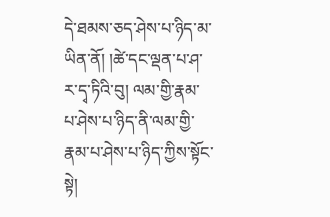དེ་ཐམས་ཅད་ཤེས་པ་ཉིད་མ་ཡིན་ནོ། །ཚེ་དང་ལྡན་པ་ཤ་ར་དྭ་ཏིའི་བུ། ལམ་གྱི་རྣམ་པ་ཤེས་པ་ཉིད་ནི་ལམ་གྱི་རྣམ་པ་ཤེས་པ་ཉིད་ཀྱིས་སྟོང་སྟེ།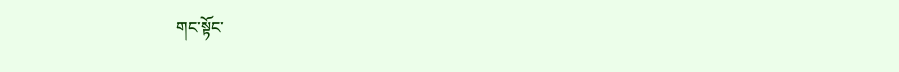གང་སྟོང་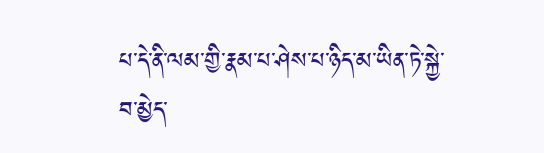པ་དེ་ནི་ལམ་གྱི་རྣམ་པ་ཤེས་པ་ཉིད་མ་ཡིན་ཏེ་སྐྱེ་བ་མྱེད་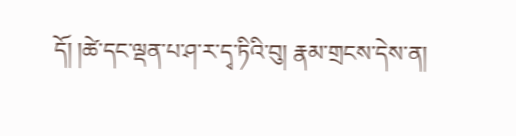དོ། །ཚེ་དང་ལྡན་པ་ཤ་ར་དྭ་ཏིའི་བུ། རྣམ་གྲངས་དེས་ན།